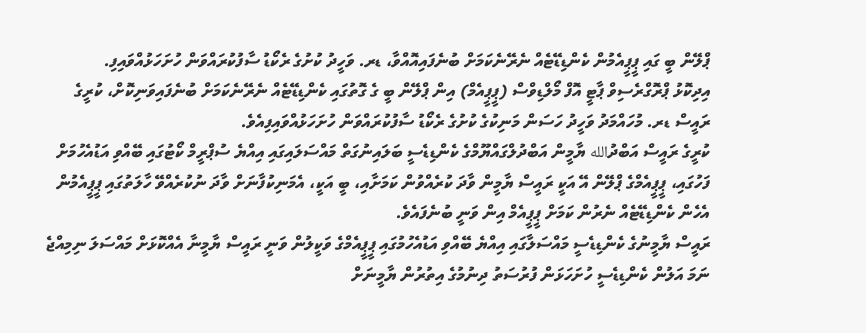ޕްލޭން ބީ ގައި ޕީޕީއެމުން ކެންޑިޑޭޓެއް ނެރޭނެކަމަށް ބުނެފައިއޮއްވާ، ޑރ. ވަހީދު ކުށުގެ ރެކޯޑު ސާފުކުރައްވަން ހުށަހަޅުއްވައިފި.
އިދިކޮޅު ޕްރޮގްރެސިވް ޕާޓީ އޮފް މޯލްޑިވްސް (ޕީޕީއެމް) އިން ޕްލޭން ބީ ގެ ގޮތުގައި ކެންޑިޑޭޓެއް ނެރޭނެކަމަށް ބުނެފައިވަނިކޮށް، ކުރީގެ ރައީސް ޑރ. މުހައްމަދު ވަހީދު ހަސަން މަނިކުގެ ކުށުގެ ރެކޯޑު ސާފުކުރައްވަން ހުށަހަޅުއްވައިފިއެވެ.
ކުރީގެ ރައީސް އަބްދުالله ޔާމީން އަބްދުލްގައްޔޫމްގެ ކެންޑިޑެސީ ބަލައިނުގަތް މައްސަލައިގައި އިއްޔެ ސުޕްރީމް ކޯޓުގައި ބޭއްވި އަޑުއެހުމަށް ފަހުގައި، ޕީޕީއެމްގެ ޕްލޭން އޭ އަކީ ރައީސް ޔާމީން ވާދަ ކުރެއްވުން ކަމަށާއި، ބީ އަކީ، އެމަނިކުފާނަށް ވާދަ ނުކުރެއްވޭ ހާލަތުގައި ޕީޕީއެމުން އެހެން ކެންޑިޑޭޓެއް ނެރުން ކަމަށް ޕީޕީއެމް އިން ވަނީ ބުނެފައެވެ.
ރައީސް ޔާމީނުގެ ކެންޑިޑެސީ މައްސަލާގައި އިއްޔެ ބޭއްވި އަޑުއެހުމުގައި ޕީޕީއެމްގެ ވަކީލުން ވަނީ ރައީސް ޔާމީނާ އެއްކޮޅަށް މައްސަލަ ނިމިއްޖެ ނަމަ އަލުން ކެންޑިޑެސީ ހުށަހަޅަން ފުރުސަތު ދިނުމުގެ އިތުރުން ޔާމީނަށް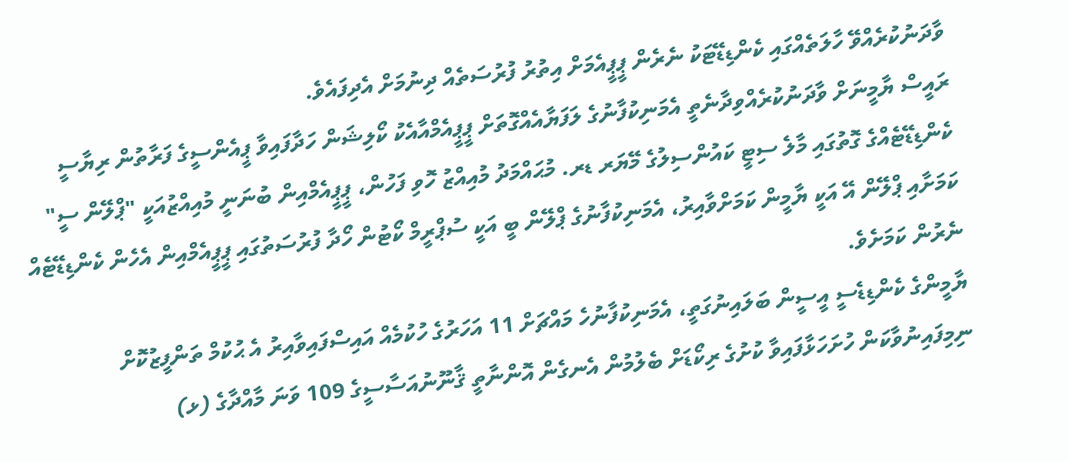ވާދަނުކުރެއްވޭ ހާލަތެއްގައި ކެންޑިޑޭޓަކު ނެރެން ޕީޕީއެމަށް އިތުރު ފުރުސަތެއް ދިނުމަށް އެދިފައެވެ.
ރައީސް ޔާމީނަށް ވާދަނުކުރެއްވިދާނެތީ އެމަނިކުފާނުގެ ލަފަޔާއެއްގޮތަށް ޕީޕީއެމްއާއެކު ކޯލިޝަން ހަދާފައިވާ ޕީއެންސީގެ ފަރާތުން ރިޔާސީ ކެންޑިޑޭޓެއްގެ ގޮތުގައި މާލެ ސިޓީ ކައުންސިލުގެ މޭޔަރ ޑރ. މުޙައްމަދު މުއިއްޒު ހޮވި ފަހުން، ޕީޕީއެމްއިން ބުނަނީ މުއިއްޒުއަކީ "ޕްލޭން ސީ" ކަމަށާއި ޕްލޭން އޭ އަކީ ޔާމީން ކަމަށްވާއިރު، އެމަނިކުފާނުގެ ޕްލޭން ބީ އަކީ ސުޕްރީމް ކޯޓުން ހޯދާ ފުރުސަތުގައި ޕީޕީއެމްއިން އެހެން ކެންޑިޑޭޓެއް ނެރުން ކަމަށެވެ.
ޔާމީންގެ ކެންޑިޑެސީ އީސީން ބަލައިނުގަތީ، އެމަނިކުފާނުހެ މައްޗަށް 11 އަހަރުގެ ހުކުމެއް އައިސްފައިވާއިރު އެ ޙުކުމް ތަންފީޒުކޮށް ނިމިފައިނުވާކަން ހުށަހަޅާފައިވާ ކުށުގެ ރިކޯޑަށް ބެލުމުން އެނގެން އޮންނާތީ ޤާނޫނުއަސާސީގެ 109 ވަނަ މާއްދާގެ (ޅ)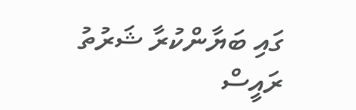ގައި ބަޔާންކުރާ ޝަރުތު ރައީސް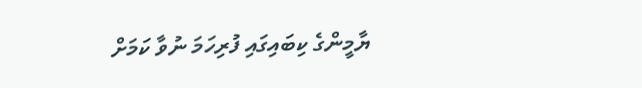ޔާމީންގެ ކިބައިގައި ފުރިހަމަ ނުވާ ކަމަށް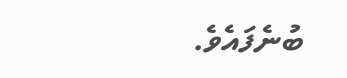ބުނެފައެވެ.